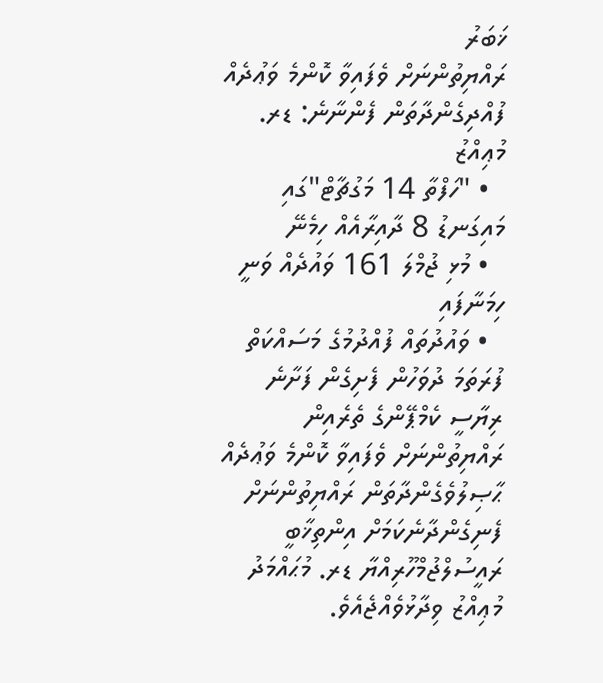ޚަބަރު
ރައްޔިތުންނަށް ވެފައިވާ ކޮންމެ ވަޢުދެއް ފުއްދިގެންދާތަން ފެންނާނެ: ޑރ. މުޢިއްޒު
  • "ހަފްތާ 14 މަގުޗާޓް"ގައި މައިގަނޑު 8 ދާއިރާއެއް ހިމެނޭ
  • މުޅި ޖުމްލަ 161 ވައުދެއް ވަނީ ހިމަނާފައި
  • ވައުދުތައް ފުއްދުމުގެ މަސައްކަތް ފުރަތަމަ ދުވަހުން ފެށިގެން ފަށާނެ
ރިޔާސީ ކެމްޕޭންގެ ތެރެއިން ރައްޔިތުންނަށް ވެފައިވާ ކޮންމެ ވަޢުދެއް ޙާޞިލުވެގެންދާތަން ރައްޔިތުންނަށް ފެނިގެންދާނެކަމަށް އިންތިޚާބީ ރައީސުލްޖުމްހޫރިއްޔާ ޑރ. މުޙައްމަދު މުޢިއްޒު ވިދާޅުވެއްޖެއެވެ.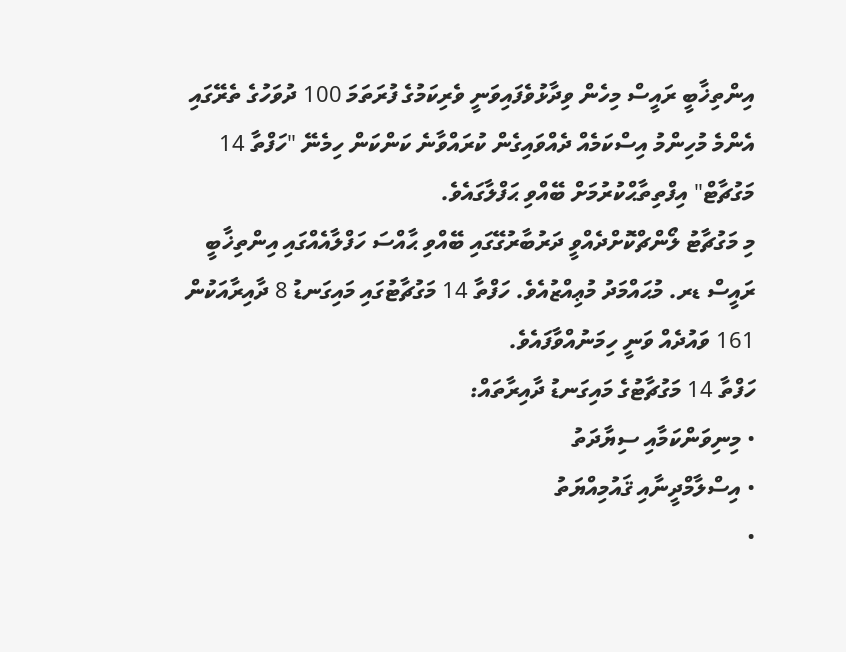އިންތިޚާބީ ރައީސް މިހެން ވިދާޅުވެފައިވަނީ ވެރިކަމުގެ ފުރަތަމަ 100 ދުވަހުގެ ތެރޭގައި އެންމެ މުހިންމު އިސްކަމެއް ދެއްވައިގެން ކުރައްވާނެ ކަންކަން ހިމެނޭ "ހަފްތާ 14 މަގުޗާޓް" އިފްތިތާޙްކުރުމަށް ބޭއްވި ޙަފްލާގައެވެ.
މި މަގުޗާޓު ލޯންޗްކޮށްދެއްވީ ދަރުބާރުގޭގައި ބޭއްވި ޙާއްސަ ހަފްލާއެއްގައި އިންތިޚާބީ ރައީސް ޑރ. މުޙައްމަދު މުޢިއްޒުއެވެ. ހަފްތާ 14 މަގުޗާޓުގައި މައިގަނޑު 8 ދާއިރާއަކުން 161 ވައުދެއް ވަނީ ހިމަނުއްވާފައެވެ.
ހަފްތާ 14 މަގުޗާޓުގެ މައިގަނޑު ދާއިރާތައް:
• މިނިވަންކަމާއި ސިޔާދަތު
• އިސްލާމްދީނާއި ޤައުމިއްޔަތު
•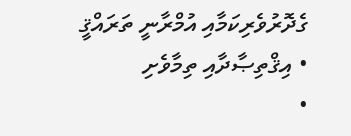ގެދޮރުވެރިކަމާއި އުމްރާނީ ތަރައްޤީ
• އިޤްތިޞާދާއި ތިމާވެށި
•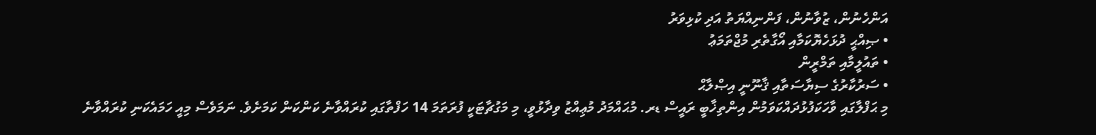އަންހެނުން، ޒުވާނުން، ފަންނިއްޔަތު އަދި ކުޅިވަރު
• ޞިއްޙީ ދުޅަހެޔޮކަމާއި އޯގާތެރި މުޖްތަމަޢު
• ތައުލީމާއި ތަމްރީން
• ސަރުކާރުގެ ސިޔާސަތާއި ޤާނޫނީ އިޞްލާޙް
މި ޙަފްލާގައި ވާހަކަފުޅުދައްކަވަމުން އިންތިޚާބީ ރައީސް ޑރ. މުޙައްމަދު މުޢިއްޒު ވިދާޅުވީ، މި މަގުޗާޓަކީ ފުރަތަމަ 14 ހަފްތާގައި ކުރައްވާނެ ކަންކަން ކަމަށެވެ. ނަމަވެސް މިއީ ހަމައެކަނި ކުރައްވާނެ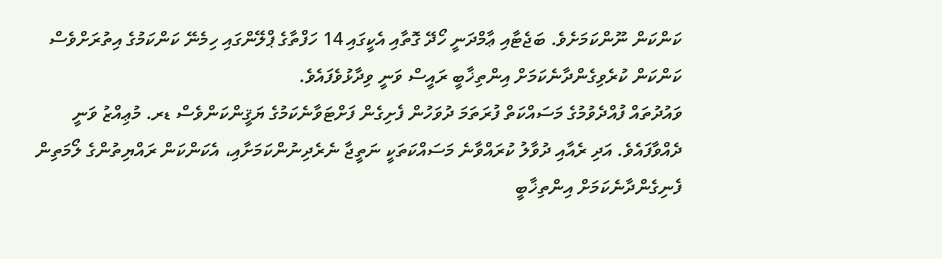ކަންކަން ނޫންކަމަށެވެ. ބަޖެޓާއި ޢާމްދަނީ ހޯދޭ ގޮތާއި އެކީގައި 14 ހަފްތާގެ ޕްލޭންގައި ހިމެނޭ ކަންކަމުގެ އިތުރަށްވެސް ކަންކަން ކުރެވިގެންދާނެކަމަށް އިންތިޚާބީ ރައީސް ވަނީ ވިދާޅުވެފައެވެ.
ވައުދުތައް ފުއްދެވުމުގެ މަސައްކަތް ފުރަތަމަ ދުވަހުން ފެށިގެން ފަށްޓަވާނެކަމުގެ ޔަޤީންކަންވެސް ޑރ. މުޢިއްޒު ވަނީ ދެއްވާފައެވެ. އަދި ރެއާއި ދުވާލު ކުރައްވާނެ މަސައްކަތަކީ ނަތީޖާ ނެރެދިނުންކަމަށާއި، އެކަންކަން ރައްޔިތުންގެ ލޯމަތިން ފެނިގެންދާނެކަމަށް އިންތިޚާބީ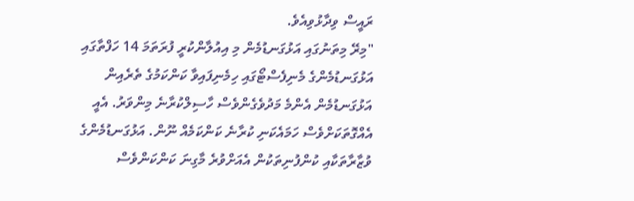ރައީސް ވިދާޅުވިއެވެ.
"މިރޭ މިތަނުގައި އަޅުގަނޑުމެން މި އިއުލާންކުރީ ފުރަތަމަ 14 ހަފްތާގައި އަޅުގަނޑުމެންގެ މެނިފެސްޓޯގައި ހިމެނިފައިވާ ކަންކަމުގެ ތެރެއިން އަޅުގަނޑުމެން އެންމެ މަދުވެގެންވެސް ހާސިލްކުރާނެ މިންވަރު. އެއީ އެއްގޮތަކަށްވެސް ހަމައެކަނި ކުރާނެ ކަންކަމެއް ނޫން. އަޅުގަނޑުމެންގެ ވުޒާރާތަކާއި ކުންފުނިތަކުން އެއަށްވުރެ މާގިނަ ކަންކަންވެސް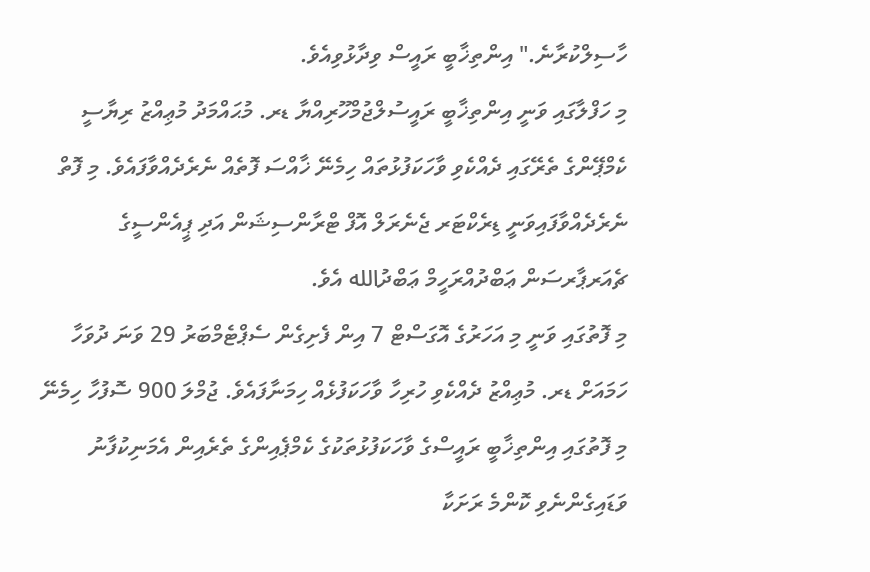ހާސިލްކުރާނެ." އިންތިޚާބީ ރައީސް ވިދާޅުވިއެވެ.
މި ހަފްލާގައި ވަނީ އިންތިޚާބީ ރައީސުލްޖުމްހޫރިއްޔާ ޑރ. މުޙައްމަދު މުޢިއްޒު ރިޔާސީ ކެމްޕޭންގެ ތެރޭގައި ދެއްކެވި ވާހަކަފުޅުތައް ހިމެނޭ ޚާއްސަ ފޮތެއް ނެރެދެއްވާފައެވެ. މި ފޮތް ނެރެދެއްވާފައިވަނީ ޑިރެކްޓަރ ޖެނެރަލް އޮފް ޓްރާންސިޝަން އަދި ޕީއެންސީގެ ޗެއަރޕާރސަން ޢަބްދުއްރަހީމް ޢަބްދުالله އެވެ.
މި ފޮތުގައި ވަނީ މި އަހަރުގެ އޮގަސްޓް 7 އިން ފެށިގެން ސެޕްޓެމްބަރު 29 ވަނަ ދުވަހާ ހަމައަށް ޑރ. މުޢިއްޒު ދެއްކެވި ހުރިހާ ވާހަކަފުޅެއް ހިމަނާފައެވެ. ޖުމްލަ 900 ސޮފުހާ ހިމެނޭ މި ފޮތުގައި އިންތިޚާބީ ރައީސްގެ ވާހަކަފުޅުތަކުގެ ކެމްޕެއިންގެ ތެރެއިން އެމަނިކުފާނު ވަޑައިގެންނެވި ކޮންމެ ރަށަކާ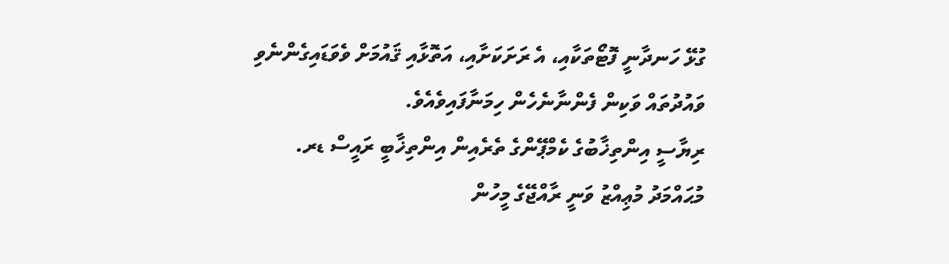ގުޅޭ ހަނދާނީ ފޮޓޯތަކާއި، އެ ރަށަކަށާއި، އަތޮޅާއި ޤައުމަށް ވެވަޑައިގެންނެވި ވައުދުތައް ވަކިން ފެންނާނެހެން ހިމަނާފައިވެއެވެ.
ރިޔާސީ އިންތިޚާބުގެ ކެމްޕޭންގެ ތެރެއިން އިންތިޚާބީ ރައީސް ޑރ. މުޙައްމަދު މުޢިއްޒު ވަނީ ރާއްޖޭގެ މީހުން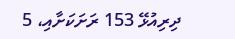ދިރިއުޅޭ 153 ރަށަކަށާއި، 5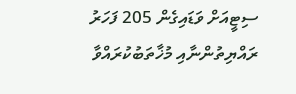ސިޓީއަށް ވަޑައިގެން 205 ފަހަރު ރައްޔިތުންނާއި މުޚާތަބުކުރައްވާ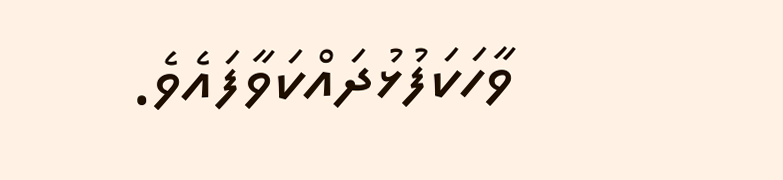ވާހަކަފުޅުދައްކަވާފައެވެ.